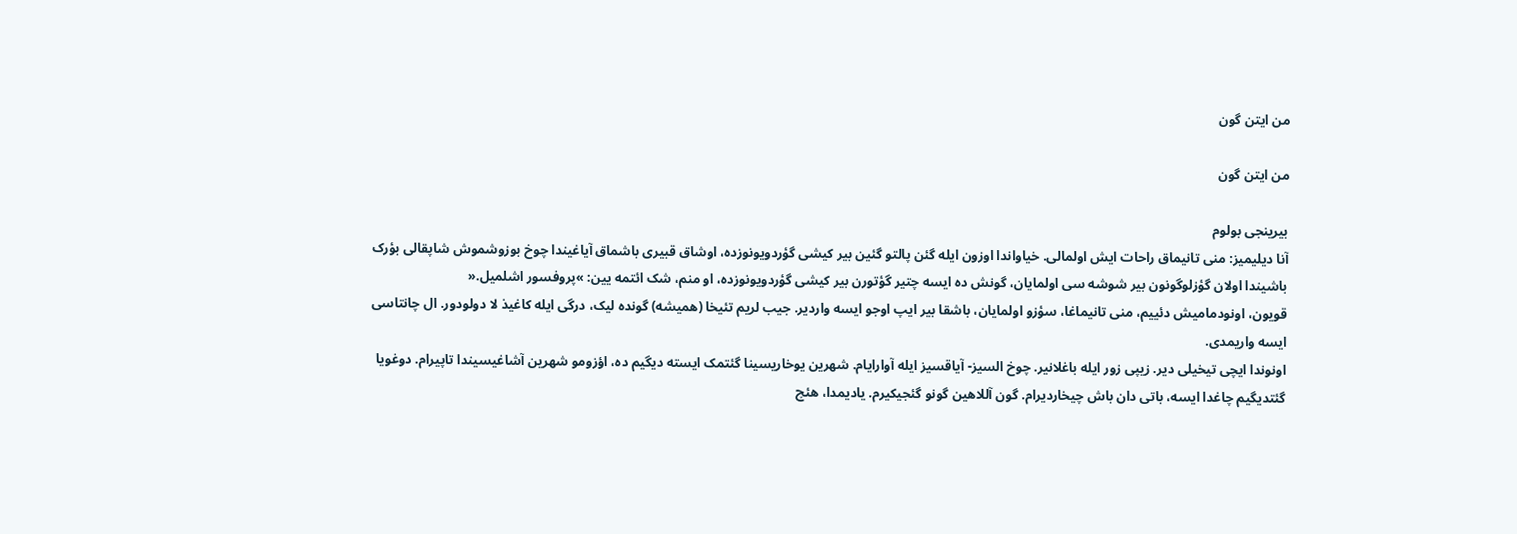من ایتن گون

من ایتن گون

بیرینجی بولوم
آنا دیلیمیز: منی تانیماق راحات ایش اولمالی. خیاواندا اوزون ایله گئن پالتو گئین بیر کیشی گؤردویونوزده، اوشاق قبیری باشماق آیاغیندا چوخ بوزوشموش شاپقالی بؤرک باشیندا اولان گؤزلوگونون بیر شوشه سی اولمایان، گونش ده ایسه چتیر گؤتورن بیر کیشی گؤردویونوزده، او منم، شک ائتمه یین: »پروفسور اشلمیل.«
قویون، اونودمامیش دئییم، منی تانیماغا، سؤزو اولمایان، باشقا بیر ایپ اوجو ایسه واردیر. جیب لریم تئیخا (همیشه) گونده لیک، درگی ایله کاغیذ لا دولودور. ال چانتاسی ایسه واریمدی.
اونوندا ایچی تیخیلی دیر. زیپی زور ایله باغلانیر. چوخ السیز- آیاقسیز ایله آوارایام. شهرین یوخاریسینا گئتمک ایسته دیگیم ده، اؤزومو شهرین آشاغیسیندا تاپیرام. دوغویا گئتدیگیم چاغدا ایسه، باتی دان باش چیخاردیرام. گون آللاهین گونو گئجیکیرم. یادیمدا، هئچ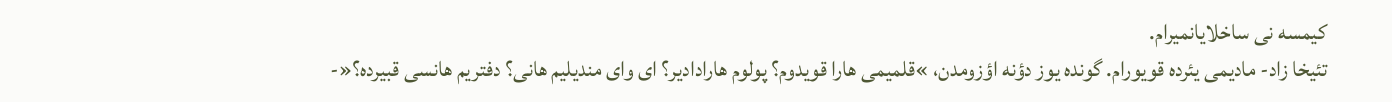کیمسه نی ساخلایانمیرام.
تئیخا زاد- مادیمی یئرده قویورام. گونده یوز دؤنه اؤزومدن، »قلمیمی هارا قویدوم؟ پولوم هارادادیر؟ ای وای مندیلیم هانی؟ دفتریم هانسی قبیرده؟«-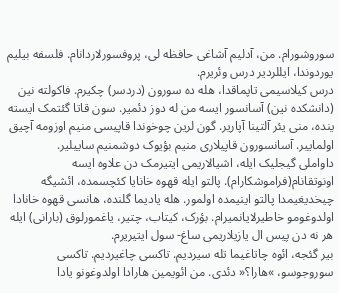سوروشورام. من، آدلیم آشاغی حافظه لی، پروفسورلاردانام. فلسفه بیلیم یوردوندا، ایللردیر درس وئریرم.
درس کیلاسیمی تاپماقدا، هله ده سورون (دردسر) چکیرم. فاکولته نین (دانشکده نین) آسانسور ایسه من له دوز دئمیر. سون قاتا گئتمک ایسته ینده، منی یئر آلتینا آپاریر. گون لرین چوخوندا قاپیسی منیم اوزومه آچیق اولماییر. آسانسورون قاپیلاری منیم بؤیوک دوشمنیم ساییلیر.
داواملی گیجلیک ایله، اشیالاریمی ایتیرمک دن علاوه ایسه اونوتقانام(فراموشکارام). پالتو ایله قهوه خانایا کئچسمده، ائشیگه چیخدیغیمدا پالتو اینیمده اولمور. هله یادیما گلنده، هانسی قهوه خانادا اولدوغومو خاطیرلایانمیرام. بؤرک، کیتاب، چتیر، یاغمورلوق (بارانی) ایله هر نه دن پیس ال یازیلاریمی ساغ- سول ایتیریرم.
بیر گئجه، ائوه چاتاغیما تله سیردیم. تاکسی چاغیردیم. تاکسی سوروجوسو، »هارا؟« دئدی. من ائویمین هارادا اولدوغونو یادا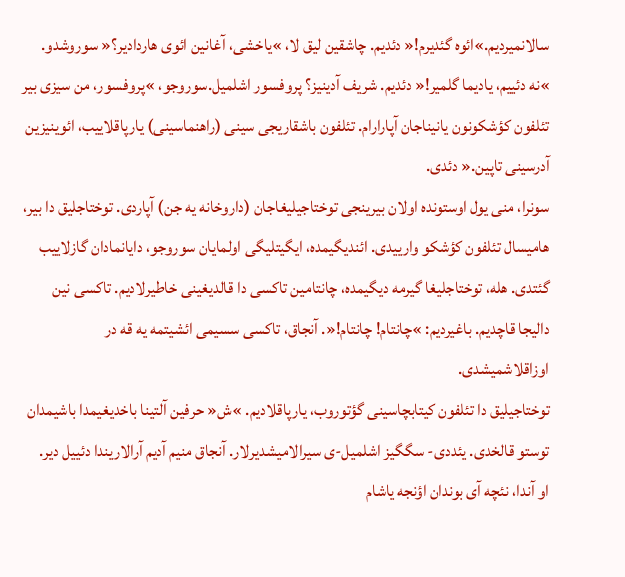سالانمیردیم.»ائوه گئدیرم!« دئدیم. چاشقین لیق لا، »یاخشی، آغانین ائوی هاردادیر؟« سوروشدو.
»نه دئییم، یادیما گلمیر!« دئدیم. شریف آدینیز؟ پروفسور اشلمیل.سوروجو، »پروفسور، من سیزی بیر تئلفون کؤشکونون یانیناجان آپارارام. تئلفون باشقاریجی سینی (راهنماسینی) یارپاقلاییب، ائوینیزین آدرسینی تاپین.« دئدی.
سونرا، منی یول اوستونده اولان بیرینجی توختاجیلیغاجان (داروخانه یه جن) آپاردی. توختاجلیق دا بیر، هامیسال تئلفون کؤشکو وارییدی. ائندیگیمده، ایگیتلیگی اولمایان سوروجو، دایانمادان گازلاییب گئتدی. هله، توختاجلیغا گیرمه دیگیمده، چانتامین تاکسی دا قالدیغینی خاطیرلادیم. تاکسی نین دالیجا قاچدیم. باغیردیم: »چانتام! چانتام!«. آنجاق، تاکسی سسیمی ائشیتمه یه قه در اوزاقلاشمیشدی.
توختاجیلیق دا تئلفون کیتابچاسینی گؤتوروب، یارپاقلادیم. »ش« حرفین آلتینا باخدیغیمدا باشیمدان توستو قالخدی. یئددی- سگگیز اشلمیل-ی سیرالامیشدیرلار. آنجاق منیم آدیم آرالاریندا دئییل دیر.
او آندا، نئچه آی بوندان اؤنجه یاشام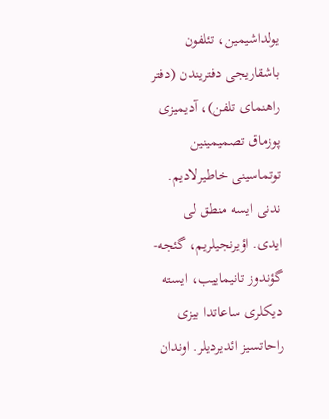یولداشیمین، تئلفون باشقاریجی دفتریندن (دفتر راهنمای تلفن)، آدیمیزی پوزماق تصمیمینین توتماسینی خاطیرلادیم. ندنی ایسه منطق لی ایدی. اؤیرنجیلریم، گئجه- گؤندوز تانیماییب، ایسته دیکلری ساعاتدا بیزی راحاتسیز ائدیردیلر. اوندان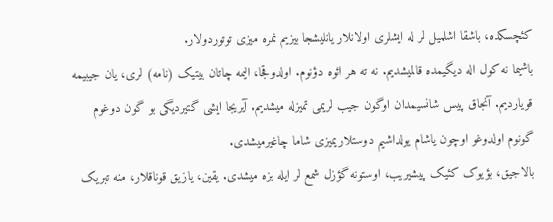کئچسکده، باشقا اشلمیل لر له ایشلری اولانلار یانلیشجا بیزیم نمره میزی توتوردولار.
باشیما نه کول اله دیگیمده قالمیشدیم. نه ته هر ائوه دؤنوم. اولدوقجا، الیمه چاتان بیتیک (نامه) لری، یان جیبیمه قویاردیم. آنجاق پیس شانسیمدان اوگون جیب لریمی تمیزله میشدیم. آیریجا ایشی گتیردیگی بو گون دوغوم گونوم اولدوغو اوچون یاشام یولداشیم دوستلاریمیزی شاما چاغیرمیشدی.
بالاجیق، بؤیوک کئیک پیشیریب، اوستونه گؤزل شمع لر ایله بزه میشدی. یقین، یازیق قوناقلار، منه تبریک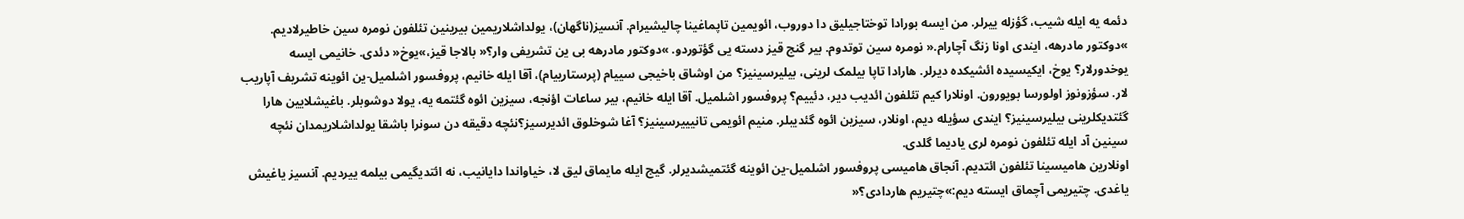دئمه یه ایله شیب، گؤزله ییرلر. من ایسه بورادا توختاجیلیق دا دوروب، ائویمین تاپماغینا چالیشیرام. آنسیز(ناگهان)، یولداشلاریمین بیرینین تئلفون نومره سین خاطیرلادیم. »دوکتور مادرهه، ایندی اونا زنگ آچارام.« نومره سین توتدوم. بیر گنج قیز دسته یی گؤتوردو. »دوکتور مادرهه بی ین تشریفی وار؟« بالاجا قیز،»یوخ« دئدی. خانیمی ایسه یوخدورلار؟ یوخ، ایکیسیده ائشیکده دیرلر. هارادا تاپا بیلمک لرینی، بیلیرسینیز؟ من اوشاق باخیجی سییام (پرستارییام)، آقا ایله خانیم، پروفسور اشلمیل-ین ائوینه تشریف آپاریب لار. سؤزونوز اولورسا بویورون. اونلارا کیم تئلفون ائدیب دیر، دئییم؟ پروفسور اشلمیل. آقا ایله خانیم، بیر ساعات اؤنجه، سیزین ائوه گئتمه یه، یولا دوشوبلر. باغیشلایین هارا گئتدیکلرینی بیلیرسینیز؟ ایندی سؤیله دیم، اونلار، سیزین ائوه گئدیبلر. منیم ائویمی تانیییرسینیز؟ آغا شوخلوق ائدیرسیز؟نئچه دقیقه دن سونرا باشقا یولداشلاریمدان نئچه سینین آد ایله تئلفون نومره لری یادیما گلدی.
اونلارین هامیسینا تئلفون ائتدیم. آنجاق هامیسی پروفسور اشلمیل-ین ائوینه گئتمیشدیرلر. گیج ایله مایماق لیق لا، خیاواندا دایانیب، نه ائتدیگیمی بیلمه ییردیم. آنسیز یاغیش یاغدی. چتیریمی آچماق ایسته دیم:»چتیریم هاردادی؟«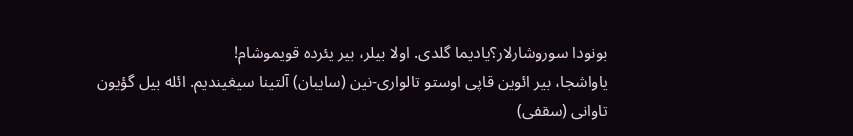بونودا سوروشارلار؟یادیما گلدی. اولا بیلر، بیر یئرده قویموشام!
یاواشجا، بیر ائوین قاپی اوستو تالواری-نین (سایبان) آلتینا سیغیندیم. ائله بیل گؤیون تاوانی (سقفی)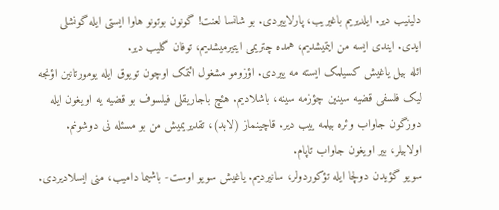دلینیب دیر. ایلدیریم باغیریب، پارلاییردی. بو شانسا لعنت! گونون بوتونو هاوا ایستی ایله گونشلی ایدی. ایندی ایسه من ایتمیشدیم، همده چتریمی ایتیرمیشدیم، توفان گلیب دیر.
ائله بیل یاغیش کسیلمک ایسته مه ییردی. اؤزومو مشغول ائتمک اوچون تویوق ایله یومورتانین اؤنجه لیک فلسفی قضیه سینین چؤزمه سینه، باشلادیم. هئچ باجاریقلی فیلسوف بو قضیه یه اویغون ایله دوزگون جاواب وئره بیلمه ییب دیر. قاچینماز (لابد)، تقدیریمیش من بو مسئله نی دوشونم. اولابیلر، بیر اویغون جاواب تاپام.
سویو گؤیدن دولچا ایله تؤکوردولر، سانیردیم. یاغیش سویو اوست- باشیما دامیب، منی ایسلادیردی.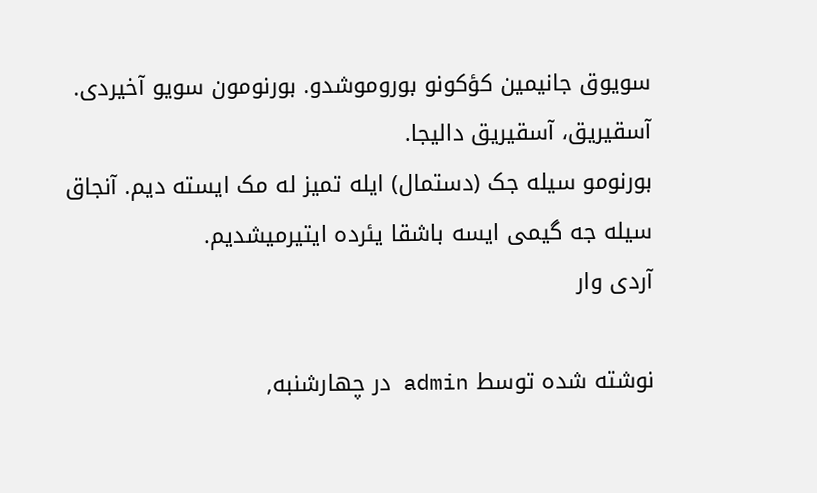سویوق جانیمین کؤکونو بوروموشدو. بورنومون سویو آخیردی. آسقیریق، آسقیریق دالیجا.
بورنومو سیله جک (دستمال) ایله تمیز له مک ایسته دیم. آنجاق سیله جه گیمی ایسه باشقا یئرده ایتیرمیشدیم.
آردی وار

نوشته شده توسط admin در چهارشنبه,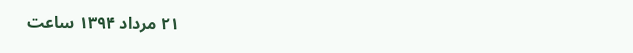۲۱ مرداد ۱۳۹۴ ساعت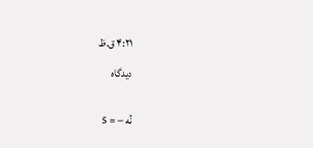۴:۲۱ ق.ظ

دیدگاه


نُه − = 5